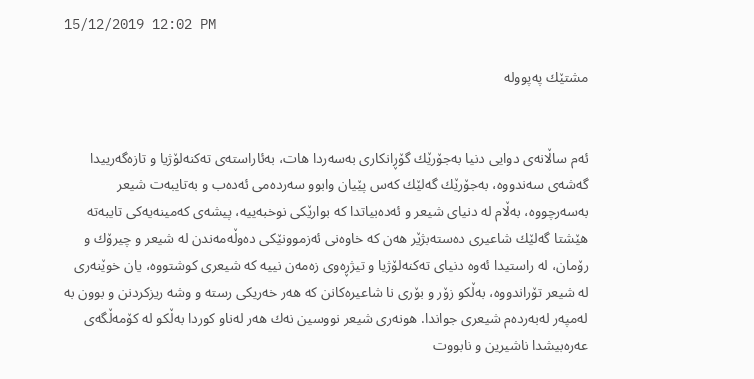15/12/2019 12:02 PM

مشتێك په‌پووله‌


ئه‌م ساڵانه‌ی‌ دوایی دنیا به‌جۆرێك گۆڕانكاری به‌سه‌ردا هات، به‌ئاراسته‌ی ته‌كنه‌لۆژیا و تازه‌گه‌رییدا گه‌شه‌ی‌ سه‌ندووه‌، به‌جۆرێك گه‌لێك كه‌س پێیان وابوو سه‌رده‌می‌ ئه‌ده‌ب و به‌تایبه‌ت شیعر به‌سه‌رچووه‌، به‌ڵام له‌ دنیای‌ شیعر و ئه‌ده‌بیاتدا كه‌ بوارێكی‌ نوخبه‌ییه‌، پیشه‌ی‌ كه‌مینه‌یه‌كی‌ تایبه‌ته‌ هێشتا گه‌لێك شاعیری‌ ده‌سته‌بژێر هه‌ن كه‌ خاوه‌نی‌ ئه‌زموونێكی‌ ده‌وڵه‌مه‌ندن له‌ شیعر و چیرۆك و رۆمان، له‌ راستیدا ئه‌وه‌ دنیای‌ ته‌كنه‌لۆژیا و تیژڕه‌وی‌ زه‌مه‌ن نییه‌ كه‌ شیعری‌ كوشتووه‌، یان خوێنه‌ری‌ له‌ شیعر تۆراندووه‌، به‌ڵكو زۆر و بۆری‌ نا شاعیره‌كانن كه‌ هه‌ر خه‌ریكی‌ رسته‌ و وشه‌ ریزكردنن و بوون به‌ له‌مپه‌ر له‌به‌رده‌م شیعری‌ جواندا. هونه‌ری‌ شیعر نووسین نه‌ك هه‌ر له‌ناو كوردا به‌ڵكو له‌ كۆمه‌ڵگه‌ی‌ عه‌ره‌بیشدا ناشیرین و نابووت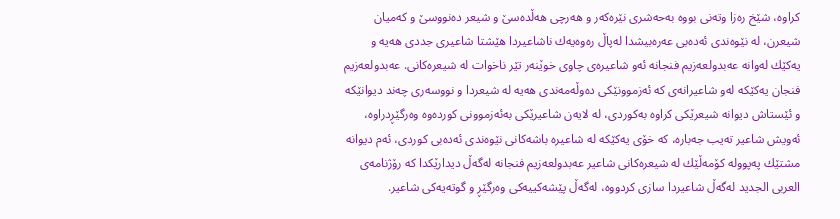كراوه‌، شێخ ره‌زا وته‌نی بووه‌ به‌حه‌شری‌ نێره‌كه‌ر و هه‌رچی‌ هه‌ڵده‌سێ‌ و شیعر ده‌نووسێ و كه‌میان شیعرن، له‌ نێوه‌ندی‌ ئه‌ده‌بی عه‌ره‌بیشدا له‌پاڵ ره‌وه‌یه‌ك ناشاعیردا هێشتا شاعیری جددی‌ هه‌یه‌ و یه‌كێك له‌وانه‌ عه‌بدولعه‌زیم فنجانه‌ ئه‌و شاعیره‌ی‌ چاوی‌ خوێنه‌ر تێر ناخوات له‌ شیعره‌كانی‌. عه‌بدولعه‌زیم فنجان یه‌كێكه‌ له‌و شاعیرانه‌ی‌ كه‌ ئه‌زموونێكی‌ ده‌وڵه‌مه‌ندی‌ هه‌یه‌ له‌ شیعردا و نووسه‌ری‌ چه‌ند دیوانێكه‌ و ئێستاش دیوانه‌ شیعرێكی كراوه‌ به‌كوردی‌، له‌ لایه‌ن شاعیرێكی‌ به‌ئه‌زموونی‌ كورده‌وه‌ وه‌رگێڕدراوه‌، ئه‌ویش شاعیر ته‌یب جه‌باره‌، كه‌ خۆی‌ یه‌كێكه‌ له‌ شاعیره‌ باشه‌كانی‌ نێوه‌ندی‌ ئه‌ده‌بی كوردی‌، ئه‌م دیوانه‌ مشتێك په‌پووله‌ كۆمه‌ڵێك له‌ شیعره‌كانی‌ شاعیر عه‌بدولعه‌زیم فنجانه‌ له‌گه‌ڵ دیدارێكدا كه‌ رۆژنامه‌ی‌ العربی الجدید له‌گه‌ڵ شاعیردا سازی كردووه‌، له‌گه‌ڵ پێشه‌كییه‌كی‌ وه‌رگێڕ و گوته‌یه‌كی‌ شاعیر.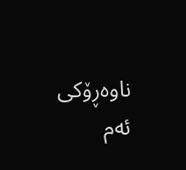ناوه‌ڕۆكی‌ ئه‌م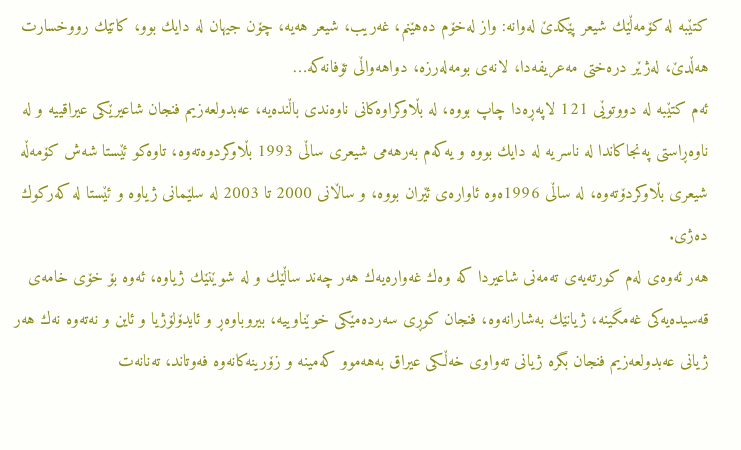كتێبه‌ له‌ كۆمه‌ڵێك شیعر پێكدێ له‌وانه‌: واز له‌خۆم ده‌هێنم، غه‌ریب، شیعر هه‌یه‌، چۆن جیهان له‌ دایك بوو، كاتێك رووخسارت هه‌ڵدێ، له‌ژێر دره‌ختی‌ مه‌عریفه‌دا، لانه‌ی‌ بومه‌له‌رزه‌، دواهه‌واڵی‌ تۆفانه‌كه‌…
ئه‌م كتێبه‌ له‌ دووتوێی 121 لاپه‌ڕه‌دا چاپ بووه‌، له‌ بڵاوكراوه‌كانی‌ ناوه‌ندی‌ باڵنده‌یه‌، عه‌بدولعه‌زیم فنجان شاعیرێكی‌ عیراقییه‌ و له‌ ناوه‌ڕاستی‌ په‌نجاكاندا له‌ ناسریه‌ له‌ دایك بووه‌ و یه‌كه‌م به‌رهه‌می شیعری ساڵی 1993 بڵاوكردوه‌ته‌وه‌، تاوه‌كو ئێستا شه‌ش كۆمه‌ڵه‌ شیعری بڵاوكردۆته‌وه‌، له‌ ساڵی 1996ه‌وه‌ ئاواره‌ی‌ ئێران بووه‌، و ساڵانی 2000 تا 2003 له‌ سلێمانی‌ ژیاوه‌ و ئێستا له‌ كه‌ركوك ده‌ژی.
هه‌ر ئه‌وه‌ی‌ له‌م كورته‌یه‌ی‌ ته‌مه‌نی شاعیردا كه‌ وه‌ك غه‌واره‌یه‌ك هه‌ر چه‌ند ساڵێك و له‌ شوێنێك ژیاوه‌، ئه‌وه‌ بۆ خۆی‌ خامه‌ی‌ قه‌سیده‌یه‌كی‌ غه‌مگینه‌، ژیانێك به‌شارانه‌وه‌، فنجان كوڕی‌ سه‌رده‌مێكی‌ خوێناوییه‌، بیروباوه‌ڕ و ئایدۆلۆژیا و ئاین و نه‌ته‌وه‌ نه‌ك هه‌ر ژیانی‌ عه‌بدولعه‌زیم فنجان بگره‌ ژیانی‌ ته‌واوی‌ خه‌ڵكی‌ عیراق به‌هه‌موو كه‌مینه‌ و زۆرینه‌كانه‌وه‌ فه‌وتاند، ته‌نانه‌ت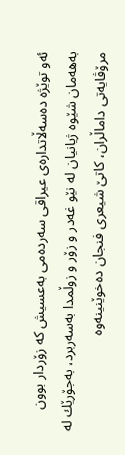ئه‌و توێژه‌ ده‌سه‌ڵاتداره‌ی‌ عیراقی سه‌رده‌می‌ به‌عسیش كه‌ زۆردار بوون به‌هه‌مان شێوه‌ ژیانیان له‌ نێو غه‌در و زۆر و زوڵمدا به‌سه‌ربرد، به‌جۆرێك له‌ مرۆڤایه‌تی‌ داماڵران، كاتێ شیعری فنجان ده‌خوێنینه‌وه‌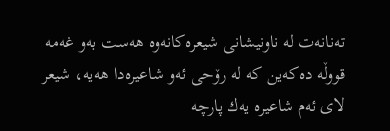ته‌نانه‌ت له‌ ناونیشانی‌ شیعره‌كانه‌وه‌ هه‌ست به‌و غه‌مه‌ قووڵه‌ ده‌كه‌ین كه‌ له‌ رۆحی‌ ئه‌و شاعیره‌دا هه‌یه‌، شیعر لای‌ ئه‌م شاعیره‌ یه‌ك پارچه‌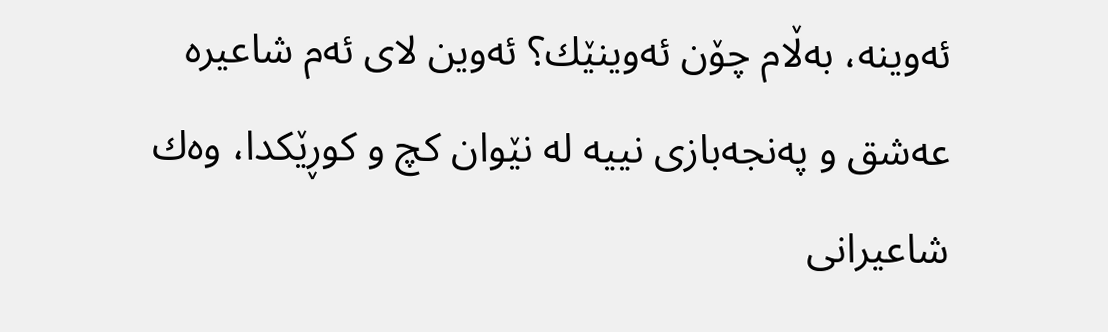ئه‌وینه‌، به‌ڵام چۆن ئه‌وینێك؟ ئه‌وین لای‌ ئه‌م شاعیره‌ عه‌شق و په‌نجه‌بازی‌ نییه‌ له‌ نێوان كچ و كوڕێكدا، وه‌ك شاعیرانی‌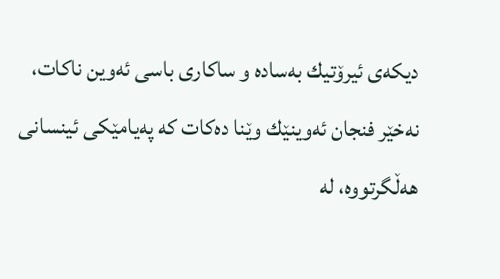دیكه‌ی‌ ئیرۆتیك به‌ساده‌ و ساكاری‌ باسی‌ ئه‌وین ناكات، نه‌خێر فنجان ئه‌وینێك وێنا ده‌كات كه‌ په‌یامێكی‌ ئینسانی‌ هه‌ڵگرتووه‌، له‌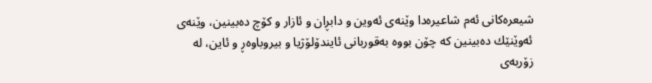شیعره‌كانی‌ ئه‌م شاعیره‌دا وێنه‌ی‌ ئه‌وین و دابڕان و ئازار و كۆچ ده‌بینین، وێنه‌ی‌ ئه‌وێنێك ده‌بینین كه‌ چۆن بووه‌ به‌قوربانی‌ ئایندۆلۆژیا و بیروباوه‌ڕ و ئاین، له‌ زۆربه‌ی‌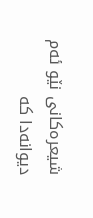شیعره‌كانی‌ نێو ئه‌م دیوانه‌دا كه‌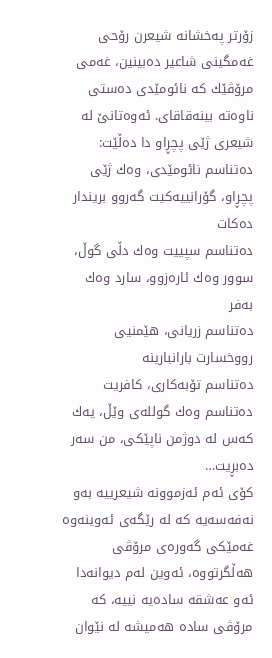زۆرتر په‌خشانه‌ شیعرن رۆحی‌ غه‌مگینی‌ شاعیر ده‌بینین، غه‌می مرۆڤێك كه‌ نائومێدی‌ ده‌ستی‌ ناوه‌ته‌ بینه‌قاقای. ئه‌وه‌تانێ له‌ شیعری ژێی پچڕاو دا ده‌ڵێت:
ده‌تناسم نائومێدی‌، وه‌ك ژێی پچڕاو، گۆرانییه‌كیت گه‌روو بریندار ده‌كات
ده‌تناسم سپییت وه‌ك دڵی گوڵ، سوور وه‌ك ئاره‌زوو، سارد وه‌ك به‌فر
ده‌تناسم زریانی‌، هێمنیی رووخسارت بارانبارینه‌
ده‌تناسم تۆبه‌كاری، كافریت
ده‌تناسم وه‌ك گولله‌ی‌ وێڵ، یه‌ك كه‌س له‌ دوژمن ناپێكی، من سه‌ر ده‌بڕیت…
كۆی‌ ئه‌م ئه‌زموونه‌ شیعرییه‌ به‌و نه‌فه‌سه‌یه‌ كه‌ له‌ رێگه‌ی‌ ئه‌وینه‌وه‌ غه‌مێكی‌ گه‌وره‌ی‌ مرۆڤی هه‌ڵگرتووه‌، ئه‌وین له‌م دیوانه‌دا ئه‌و عه‌شقه‌ ساده‌یه‌ نییه‌، كه‌ مرۆڤی ساده‌ هه‌میشه‌ له‌ نێوان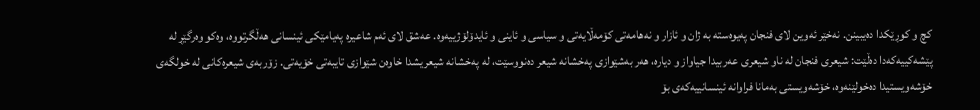كچ و كوڕێكدا ده‌یبینن. نه‌خێر ئه‌وین لای‌ فنجان په‌یوه‌سته‌ به‌ ژان و ئازار و نه‌هامه‌تی‌ كۆمه‌ڵایه‌تی‌ و سیاسی و ئاینی‌ و ئایدۆلۆژییه‌وه‌. عه‌شق لای‌ ئه‌م شاعیره‌ په‌یامێكی‌ ئینسانی هه‌ڵگرتووه‌، وه‌كو وه‌رگێڕ له‌ پێشه‌كییه‌كه‌دا ده‌ڵێت: شیعری‌ فنجان له‌ ناو شیعری‌ عه‌ربیدا جیاواز و دیاره‌، هه‌ر به‌شێوازی‌ په‌خشانه‌ شیعر ده‌نووسێت، له‌ په‌خشانه‌ شیعریشدا خاوه‌ن شێوازی‌ تایبه‌تی‌ خۆیه‌تی‌. زۆربه‌ی‌ شیعره‌كانی‌ له‌ خولگه‌ی‌ خۆشه‌ویستیدا ده‌خولێنه‌وه‌، خۆشه‌ویستی‌ به‌مانا فراوانه‌ ئینسانییه‌كه‌ی‌ بۆ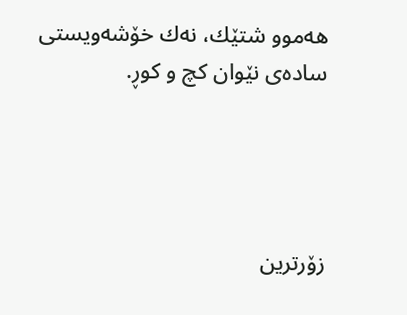هه‌موو شتێك، نه‌ك خۆشه‌ویستی‌ ساده‌ی‌ نێوان كچ و كوڕ.




زۆرترین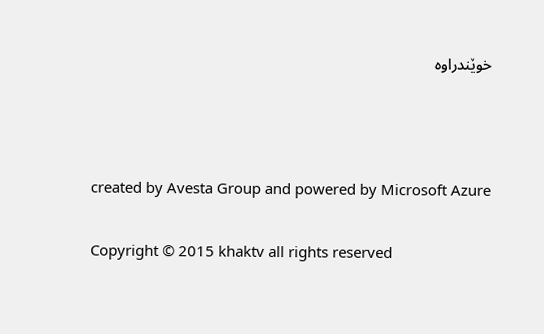خوێندراوە



created by Avesta Group and powered by Microsoft Azure

Copyright © 2015 khaktv all rights reserved